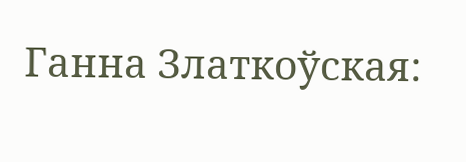Ганна Златкоўская: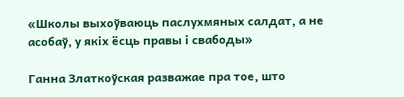«Школы выхоўваюць паслухмяных салдат, а не асобаў, у якіх ёсць правы і свабоды»

Ганна Златкоўская разважае пра тое, што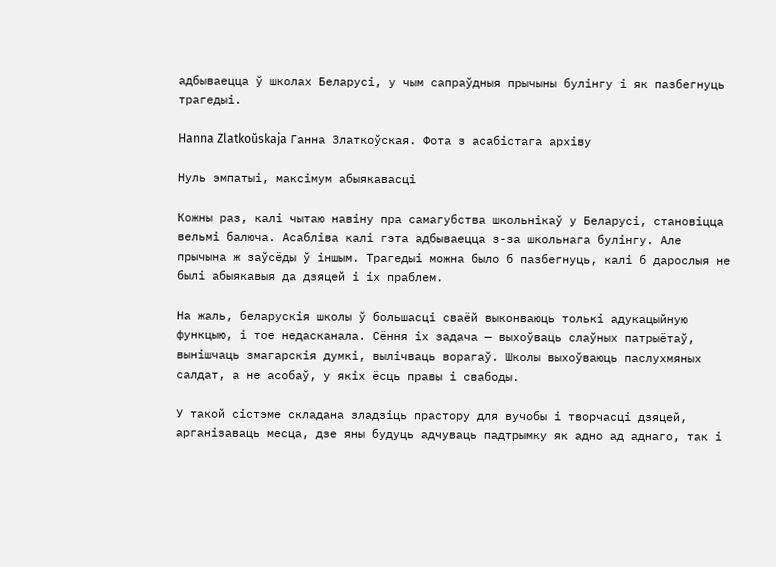адбываецца ў школах Беларусі, у чым сапраўдныя прычыны булінгу і як пазбегнуць трагедыі.

Hanna Zlatkoŭskaja Ганна Златкоўская. Фота з асабістага архіву

Нуль эмпатыі, максімум абыякавасці

Кожны раз, калі чытаю навіну пра самагубства школьнікаў у Беларусі, становіцца вельмі балюча. Асабліва калі гэта адбываецца з-за школьнага булінгу. Але прычына ж заўсёды ў іншым. Трагедыі можна было б пазбегнуць, калі б дарослыя не былі абыякавыя да дзяцей і іх праблем.

На жаль, беларускія школы ў большасці сваёй выконваюць толькі адукацыйную функцыю, і тое недасканала. Сёння іх задача — выхоўваць слаўных патрыётаў, вынішчаць змагарскія думкі, вылічваць ворагаў. Школы выхоўваюць паслухмяных салдат, а не асобаў, у якіх ёсць правы і свабоды.

У такой сістэме складана зладзіць прастору для вучобы і творчасці дзяцей, арганізаваць месца, дзе яны будуць адчуваць падтрымку як адно ад аднаго, так і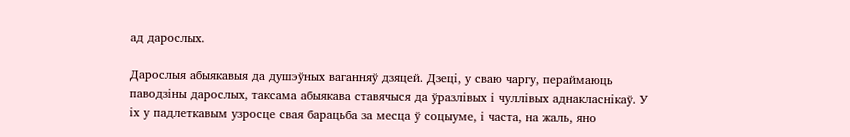ад дарослых.

Дарослыя абыякавыя да душэўных ваганняў дзяцей. Дзеці, у сваю чаргу, пераймаюць паводзіны дарослых, таксама абыякава ставячыся да ўразлівых і чуллівых аднакласнікаў. У іх у падлеткавым узросце свая барацьба за месца ў соцыуме, і часта, на жаль, яно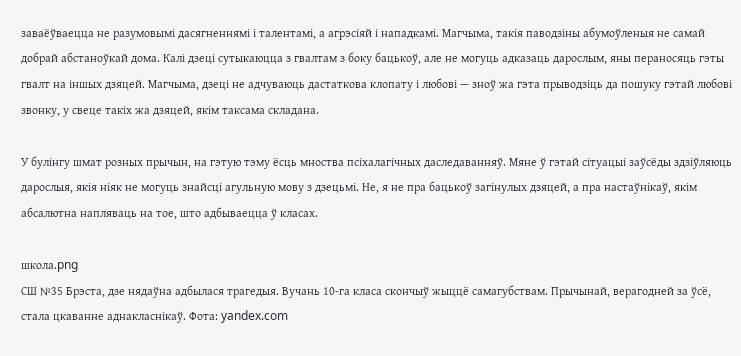заваёўваецца не разумовымі дасягненнямі і талентамі, а агрэсіяй і нападкамі. Магчыма, такія паводзіны абумоўленыя не самай добрай абстаноўкай дома. Калі дзеці сутыкаюцца з гвалтам з боку бацькоў, але не могуць адказаць дарослым, яны пераносяць гэты гвалт на іншых дзяцей. Магчыма, дзеці не адчуваюць дастаткова клопату і любові — зноў жа гэта прыводзіць да пошуку гэтай любові звонку, у свеце такіх жа дзяцей, якім таксама складана.

У булінгу шмат розных прычын, на гэтую тэму ёсць мноства псіхалагічных даследаванняў. Мяне ў гэтай сітуацыі заўсёды здзіўляюць дарослыя, якія ніяк не могуць знайсці агульную мову з дзецьмі. Не, я не пра бацькоў загінулых дзяцей, а пра настаўнікаў, якім абсалютна напляваць на тое, што адбываецца ў класах.

школа.png
СШ №35 Брэста, дзе нядаўна адбылася трагедыя. Вучань 10-га класа скончыў жыццё самагубствам. Прычынай, верагодней за ўсё, стала цкаванне аднакласнікаў. Фота: yandex.com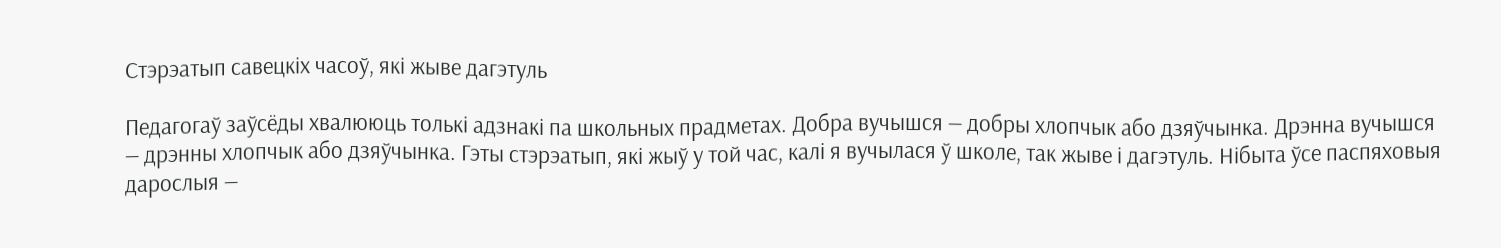Стэрэатып савецкіх часоў, які жыве дагэтуль

Педагогаў заўсёды хвалююць толькі адзнакі па школьных прадметах. Добра вучышся — добры хлопчык або дзяўчынка. Дрэнна вучышся — дрэнны хлопчык або дзяўчынка. Гэты стэрэатып, які жыў у той час, калі я вучылася ў школе, так жыве і дагэтуль. Нібыта ўсе паспяховыя дарослыя —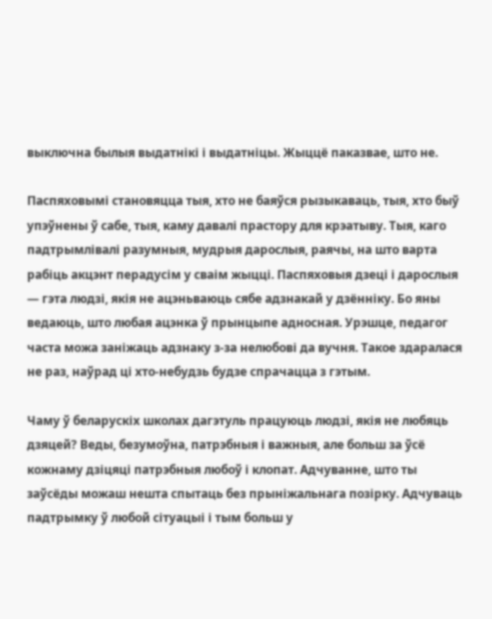выключна былыя выдатнікі і выдатніцы. Жыццё паказвае, што не.

Паспяховымі становяцца тыя, хто не баяўся рызыкаваць, тыя, хто быў упэўнены ў сабе, тыя, каму давалі прастору для крэатыву. Тыя, каго падтрымлівалі разумныя, мудрыя дарослыя, раячы, на што варта рабіць акцэнт перадусім у сваім жыцці. Паспяховыя дзеці і дарослыя — гэта людзі, якія не ацэньваюць сябе адзнакай у дзённіку. Бо яны ведаюць, што любая ацэнка ў прынцыпе адносная. Урэшце, педагог часта можа заніжаць адзнаку з-за нелюбові да вучня. Такое здаралася не раз, наўрад ці хто-небудзь будзе спрачацца з гэтым.

Чаму ў беларускіх школах дагэтуль працуюць людзі, якія не любяць дзяцей? Веды, безумоўна, патрэбныя і важныя, але больш за ўсё кожнаму дзіцяці патрэбныя любоў і клопат. Адчуванне, што ты заўсёды можаш нешта спытаць без прыніжальнага позірку. Адчуваць падтрымку ў любой сітуацыі і тым больш у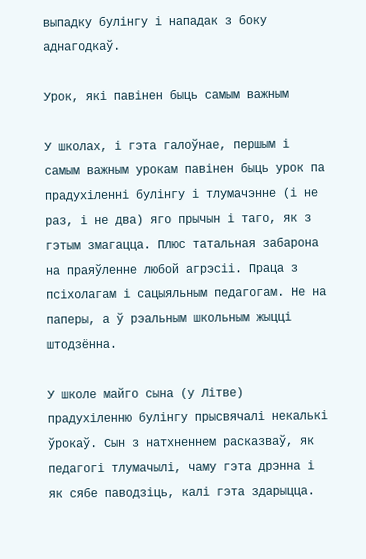выпадку булінгу і нападак з боку аднагодкаў.

Урок, які павінен быць самым важным

У школах, і гэта галоўнае, першым і самым важным урокам павінен быць урок па прадухіленні булінгу і тлумачэнне (і не раз, і не два) яго прычын і таго, як з гэтым змагацца. Плюс татальная забарона на праяўленне любой агрэсіі. Праца з псіхолагам і сацыяльным педагогам. Не на паперы, а ў рэальным школьным жыцці штодзённа.

У школе майго сына (у Літве) прадухіленню булінгу прысвячалі некалькі ўрокаў. Сын з натхненнем расказваў, як педагогі тлумачылі, чаму гэта дрэнна і як сябе паводзіць, калі гэта здарыцца.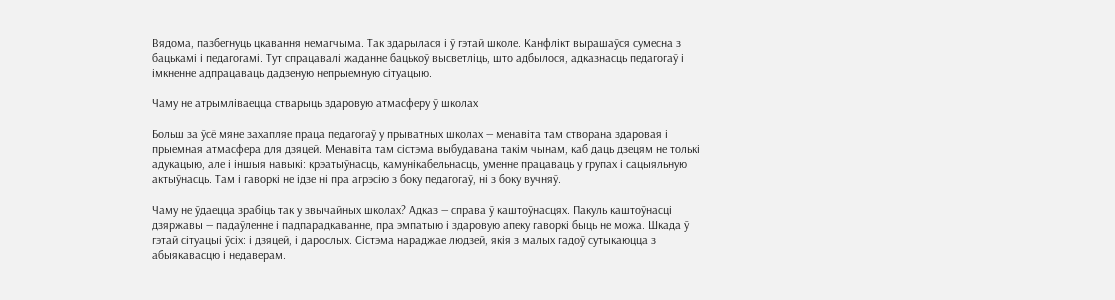Вядома, пазбегнуць цкавання немагчыма. Так здарылася і ў гэтай школе. Канфлікт вырашаўся сумесна з бацькамі і педагогамі. Тут спрацавалі жаданне бацькоў высветліць, што адбылося, адказнасць педагогаў і імкненне адпрацаваць дадзеную непрыемную сітуацыю.

Чаму не атрымліваецца стварыць здаровую атмасферу ў школах

Больш за ўсё мяне захапляе праца педагогаў у прыватных школах — менавіта там створана здаровая і прыемная атмасфера для дзяцей. Менавіта там сістэма выбудавана такім чынам, каб даць дзецям не толькі адукацыю, але і іншыя навыкі: крэатыўнасць, камунікабельнасць, уменне працаваць у групах і сацыяльную актыўнасць. Там і гаворкі не ідзе ні пра агрэсію з боку педагогаў, ні з боку вучняў.

Чаму не ўдаецца зрабіць так у звычайных школах? Адказ — справа ў каштоўнасцях. Пакуль каштоўнасці дзяржавы — падаўленне і падпарадкаванне, пра эмпатыю і здаровую апеку гаворкі быць не можа. Шкада ў гэтай сітуацыі ўсіх: і дзяцей, і дарослых. Сістэма нараджае людзей, якія з малых гадоў сутыкаюцца з абыякавасцю і недаверам.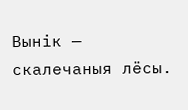Вынік — скалечаныя лёсы.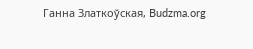Ганна Златкоўская, Budzma.org